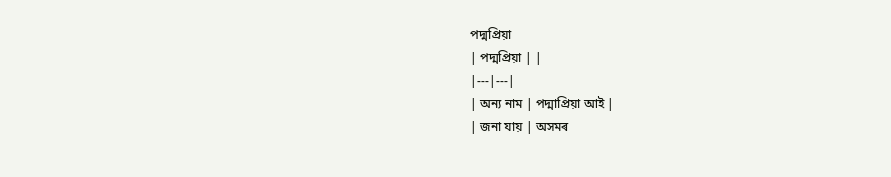পদ্মপ্ৰিয়া
| পদ্মপ্ৰিয়া | |
|---|---|
| অন্য নাম | পদ্মাপ্ৰিয়া আই |
| জনা যায় | অসমৰ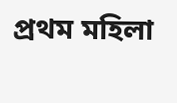প্ৰথম মহিলা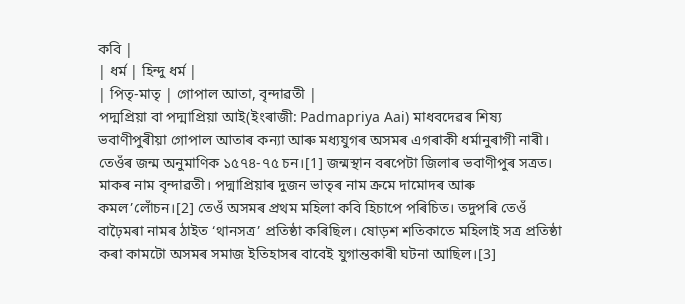কবি |
| ধৰ্ম | হিন্দু ধৰ্ম |
| পিতৃ-মাতৃ | গোপাল আতা, বৃন্দাৱতী |
পদ্মপ্ৰিয়া বা পদ্মাপ্ৰিয়া আই(ইংৰাজী: Padmapriya Aai) মাধবদেৱৰ শিষ্য ভবাণীপুৰীয়া গোপাল আতাৰ কন্যা আৰু মধ্যযুগৰ অসমৰ এগৰাকী ধৰ্মানুৰাগী নাৰী। তেওঁৰ জন্ম অনুমাণিক ১৫৭৪-৭৫ চন।[1] জন্মস্থান বৰপেটা জিলাৰ ভবাণীপুৰ সত্ৰত। মাকৰ নাম বৃন্দাৱতী। পদ্মাপ্ৰিয়াৰ দুজন ভাতৃৰ নাম ক্ৰমে দামোদৰ আৰু কমল’লোঁচন।[2] তেওঁ অসমৰ প্ৰথম মহিলা কবি হিচাপে পৰিচিত। তদুপৰি তেওঁ বাঢ়ৈমৰা নামৰ ঠাইত ‘থানসত্ৰ’ প্ৰতিষ্ঠা কৰিছিল। ষোড়শ শতিকাতে মহিলাই সত্ৰ প্ৰতিষ্ঠা কৰা কামটো অসমৰ সমাজ ইতিহাসৰ বাবেই যুগান্তকাৰী ঘটনা আছিল।[3]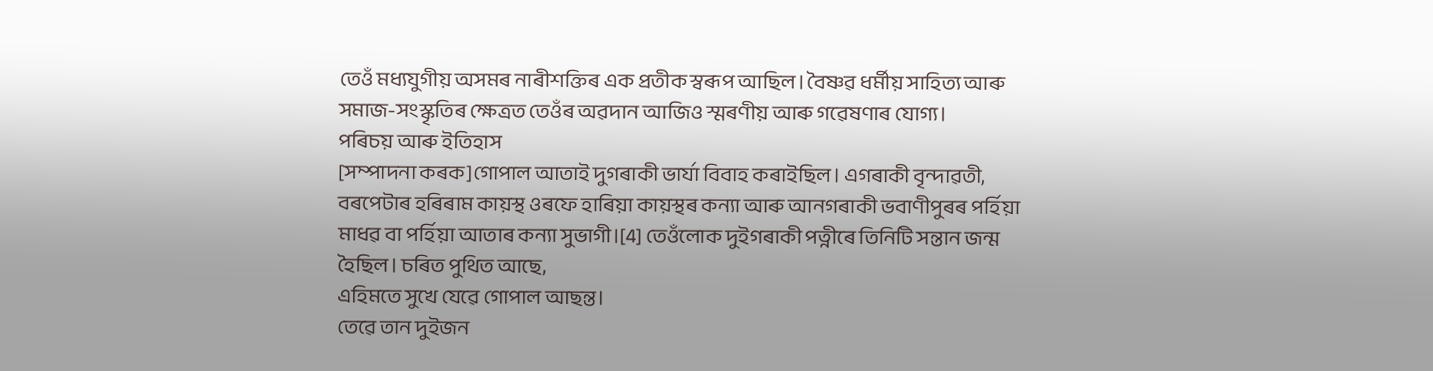তেওঁ মধ্যযুগীয় অসমৰ নাৰীশক্তিৰ এক প্ৰতীক স্বৰূপ আছিল। বৈষ্ণৱ ধৰ্মীয় সাহিত্য আৰু সমাজ-সংস্কৃতিৰ ক্ষেত্ৰত তেওঁৰ অৱদান আজিও স্মৰণীয় আৰু গৱেষণাৰ যোগ্য।
পৰিচয় আৰু ইতিহাস
[সম্পাদনা কৰক]গোপাল আতাই দুগৰাকী ভাৰ্যা বিবাহ কৰাইছিল। এগৰাকী বৃন্দাৱতী, বৰপেটাৰ হৰিৰাম কায়স্থ ওৰফে হাৰিয়া কায়স্থৰ কন্যা আৰু আনগৰাকী ভবাণীপুৰৰ পৰ্হিয়া মাধৱ বা পৰ্হিয়া আতাৰ কন্যা সুভাগী।[4] তেওঁলোক দুইগৰাকী পত্নীৰে তিনিটি সন্তান জন্ম হৈছিল। চৰিত পুথিত আছে,
এহিমতে সুখে যেৱে গোপাল আছন্ত।
তেৱে তান দুইজন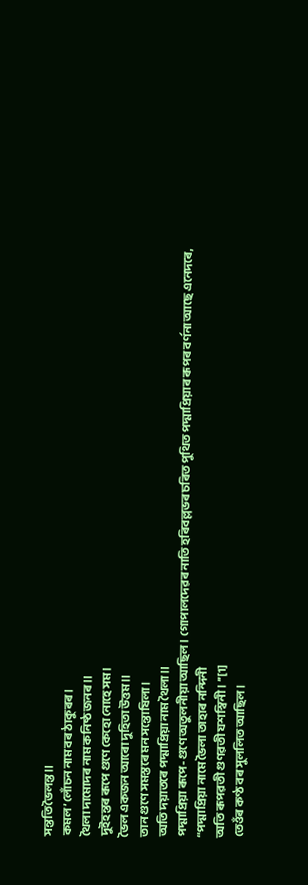সন্ততি ভৈলন্ত॥
কমল’লোঁচন নাম বৰ ঠাকুৰৰ।
থৈলা দামোদৰ নাম কনিষ্ঠ জনৰ॥
দুইহন্তৰ ৰূপে গুণে কেহো নোহে সম।
ভৈল একজন আৰো দুহিতা উত্তম॥
তান গুণে সমস্তৰে মন সন্তোষিলা।
অতি দয়াতৰে পদ্মাপ্ৰিয়া নাম থৈলা॥
পদ্মাপ্ৰিয়া ৰূপে-গুণে অতুলনীয়া আছিল। গোপালদেৱৰ নাতি হৰিবল্লভৰ চৰিত পুথিত পদ্মাপ্ৰিয়াৰ ৰূপৰ বৰ্ণনা আছে এনেদৰে,
“পদ্মাপ্ৰিয়া নামে ভৈলা তাহাৰ নন্দিনী
অতি ৰূপৱতী গুণৱতী যশস্বিনী। ’’[1]
তেওঁৰ কণ্ঠ বৰ সুললিত আছিল।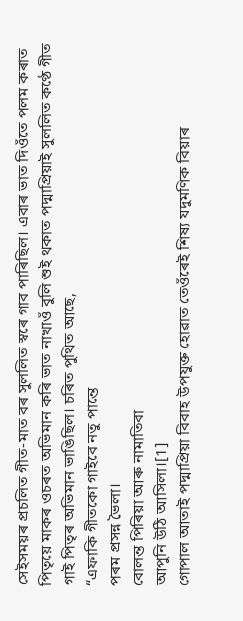সেইসময়ৰ প্ৰচলিত গীত-মাত বৰ সুললিত স্বৰে গাব পাৰিছিল। এবাৰ ভাত দিওঁতে পলম কৰাত পিতৃয়ে মাকৰ ওচৰত অভিমান কৰি ভাত নাখাওঁ বুলি শুই থকাত পদ্মাপ্ৰিয়াই সুললিত কণ্ঠে গীত গাই পিতৃৰ অভিমান ভাঙিছিল। চৰিত পুথিত আছে,
“এফাকি গীতকো গাইবে নতু পান্তে
পৰম প্ৰসন্ন ভৈলা।
বোলন্ত পিৰিয়া আৰু নামাতিবা
আপুনি উঠি আসিলা।[1]
গোপাল আতাই পদ্মাপ্ৰিয়া বিবাহ উপযুক্ত হোৱাত তেওঁৰেই শিষ্য যদুমণিক বিয়াৰ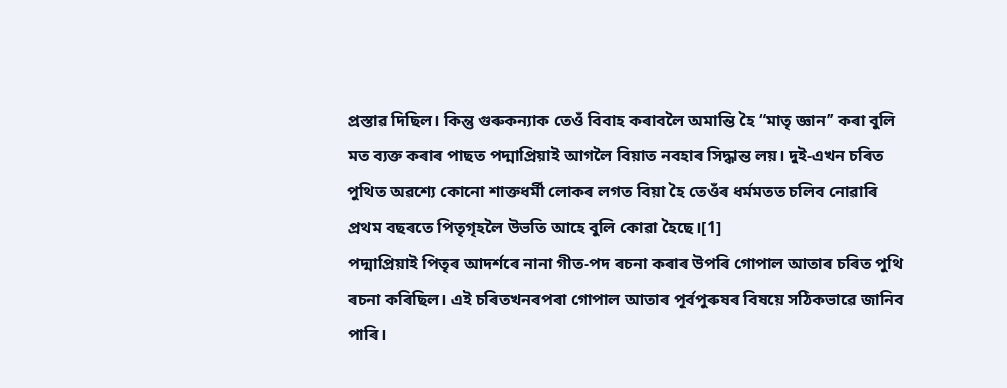প্ৰস্তাৱ দিছিল। কিন্তু গুৰুকন্যাক তেওঁ বিবাহ কৰাবলৈ অমান্তি হৈ “মাতৃ জ্ঞান’’ কৰা বুলি মত ব্যক্ত কৰাৰ পাছত পদ্মাপ্ৰিয়াই আগলৈ বিয়াত নবহাৰ সিদ্ধান্ত লয়। দুই-এখন চৰিত পুথিত অৱশ্যে কোনো শাক্তধৰ্মী লোকৰ লগত বিয়া হৈ তেওঁৰ ধৰ্মমতত চলিব নোৱাৰি প্ৰথম বছৰতে পিতৃগৃহলৈ উভতি আহে বুলি কোৱা হৈছে।[1]
পদ্মাপ্ৰিয়াই পিতৃৰ আদৰ্শৰে নানা গীত-পদ ৰচনা কৰাৰ উপৰি গোপাল আতাৰ চৰিত পুথি ৰচনা কৰিছিল। এই চৰিতখনৰপৰা গোপাল আতাৰ পূৰ্বপুৰুষৰ বিষয়ে সঠিকভাৱে জানিব পাৰি।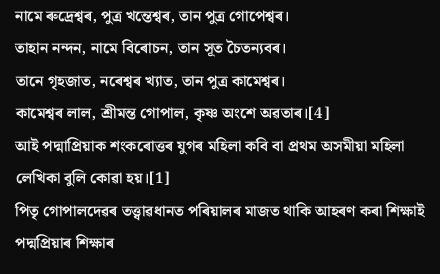নামে ৰুদ্ৰেশ্বৰ, পুত্ৰ খন্তেশ্বৰ, তান পুত্ৰ গোপেশ্বৰ।
তাহান নন্দন, নামে বিৰোচন, তান সূত চৈতন্যবৰ।
তানে গৃহজাত, নৰেশ্বৰ খ্যাত, তান পুত্ৰ কামেশ্বৰ।
কামেশ্বৰ লাল, শ্ৰীমন্ত গোপাল, কৃষ্ণ অংশে অৱতাৰ।[4]
আই পদ্মাপ্ৰিয়াক শংকৰোত্তৰ যুগৰ মহিলা কবি বা প্ৰথম অসমীয়া মহিলা লেখিকা বুলি কোৱা হয়।[1]
পিতৃ গোপালদেৱৰ তত্ত্বাৱধানত পৰিয়ালৰ মাজত থাকি আহৰণ কৰা শিক্ষাই পদ্মপ্ৰিয়াৰ শিক্ষাৰ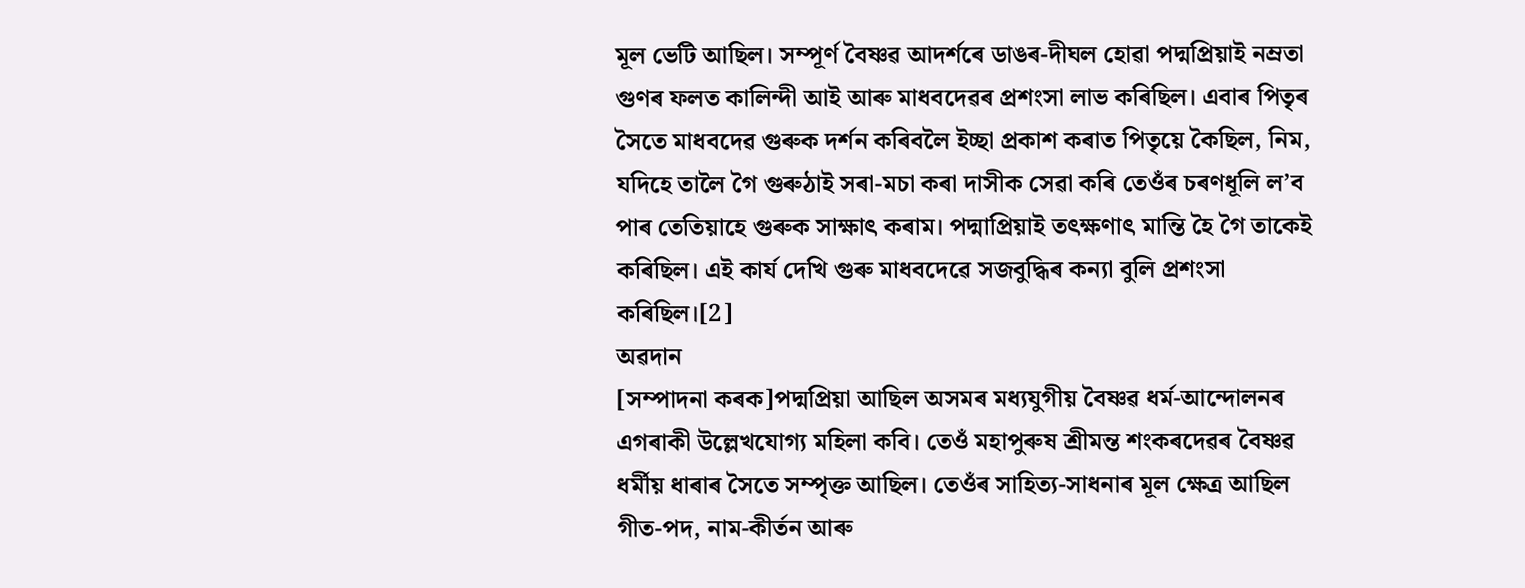মূল ভেটি আছিল। সম্পূৰ্ণ বৈষ্ণৱ আদৰ্শৰে ডাঙৰ-দীঘল হোৱা পদ্মপ্ৰিয়াই নম্ৰতা গুণৰ ফলত কালিন্দী আই আৰু মাধবদেৱৰ প্ৰশংসা লাভ কৰিছিল। এবাৰ পিতৃৰ সৈতে মাধবদেৱ গুৰুক দৰ্শন কৰিবলৈ ইচ্ছা প্ৰকাশ কৰাত পিতৃয়ে কৈছিল, নিম, যদিহে তালৈ গৈ গুৰুঠাই সৰা-মচা কৰা দাসীক সেৱা কৰি তেওঁৰ চৰণধূলি ল’ব পাৰ তেতিয়াহে গুৰুক সাক্ষাৎ কৰাম। পদ্মাপ্ৰিয়াই তৎক্ষণাৎ মান্তি হৈ গৈ তাকেই কৰিছিল। এই কাৰ্য দেখি গুৰু মাধবদেৱে সজবুদ্ধিৰ কন্যা বুলি প্ৰশংসা কৰিছিল।[2]
অৱদান
[সম্পাদনা কৰক]পদ্মপ্ৰিয়া আছিল অসমৰ মধ্যযুগীয় বৈষ্ণৱ ধৰ্ম-আন্দোলনৰ এগৰাকী উল্লেখযোগ্য মহিলা কবি। তেওঁ মহাপুৰুষ শ্ৰীমন্ত শংকৰদেৱৰ বৈষ্ণৱ ধৰ্মীয় ধাৰাৰ সৈতে সম্পৃক্ত আছিল। তেওঁৰ সাহিত্য-সাধনাৰ মূল ক্ষেত্ৰ আছিল গীত-পদ, নাম-কীৰ্তন আৰু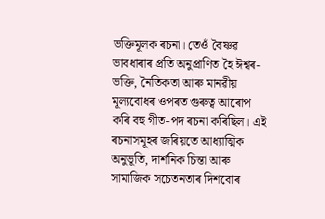ভক্তিমূলক ৰচনা। তেওঁ বৈষ্ণৱ ভাবধাৰাৰ প্ৰতি অনুপ্ৰাণিত হৈ ঈশ্বৰ-ভক্তি, নৈতিকতা আৰু মানৱীয় মূল্যবোধৰ ওপৰত গুৰুত্ব আৰোপ কৰি বহু গীত-পদ ৰচনা কৰিছিল। এই ৰচনাসমূহৰ জৰিয়তে আধ্যাত্মিক অনুভূতি, দাৰ্শনিক চিন্তা আৰু সামাজিক সচেতনতাৰ দিশবোৰ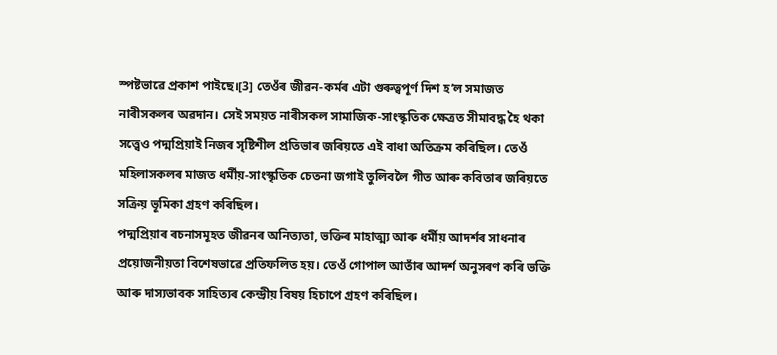স্পষ্টভাৱে প্ৰকাশ পাইছে।[3] তেওঁৰ জীৱন-কৰ্মৰ এটা গুৰুত্বপূৰ্ণ দিশ হ’ল সমাজত নাৰীসকলৰ অৱদান। সেই সময়ত নাৰীসকল সামাজিক-সাংস্কৃতিক ক্ষেত্ৰত সীমাবদ্ধ হৈ থকা সত্ত্বেও পদ্মপ্ৰিয়াই নিজৰ সৃষ্টিশীল প্ৰতিভাৰ জৰিয়তে এই বাধা অতিক্ৰম কৰিছিল। তেওঁ মহিলাসকলৰ মাজত ধৰ্মীয়-সাংস্কৃতিক চেতনা জগাই তুলিবলৈ গীত আৰু কবিতাৰ জৰিয়তে সক্ৰিয় ভূমিকা গ্ৰহণ কৰিছিল।
পদ্মপ্ৰিয়াৰ ৰচনাসমূহত জীৱনৰ অনিত্যতা, ভক্তিৰ মাহাত্ম্য আৰু ধৰ্মীয় আদৰ্শৰ সাধনাৰ প্ৰয়োজনীয়তা বিশেষভাৱে প্ৰতিফলিত হয়। তেওঁ গোপাল আতাঁৰ আদৰ্শ অনুসৰণ কৰি ভক্তি আৰু দাস্যভাবক সাহিত্যৰ কেন্দ্ৰীয় বিষয় হিচাপে গ্ৰহণ কৰিছিল।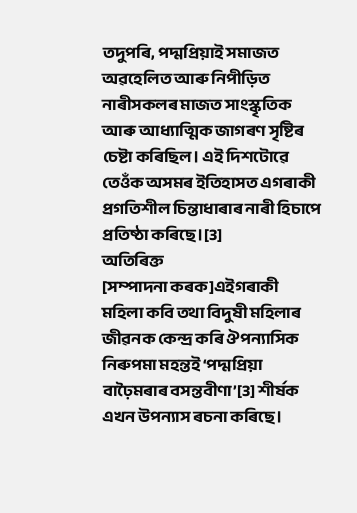তদুপৰি, পদ্মপ্ৰিয়াই সমাজত অৱহেলিত আৰু নিপীড়িত নাৰীসকলৰ মাজত সাংস্কৃতিক আৰু আধ্যাত্মিক জাগৰণ সৃষ্টিৰ চেষ্টা কৰিছিল। এই দিশটোৱে তেওঁক অসমৰ ইতিহাসত এগৰাকী প্ৰগতিশীল চিন্তাধাৰাৰ নাৰী হিচাপে প্ৰতিষ্ঠা কৰিছে।[3]
অতিৰিক্ত
[সম্পাদনা কৰক]এইগৰাকী মহিলা কবি তথা বিদুষী মহিলাৰ জীৱনক কেন্দ্ৰ কৰি ঔপন্যাসিক নিৰুপমা মহন্তই ‘পদ্মপ্ৰিয়া বাঢ়ৈমৰাৰ বসন্তবীণা’[3] শীৰ্ষক এখন উপন্যাস ৰচনা কৰিছে।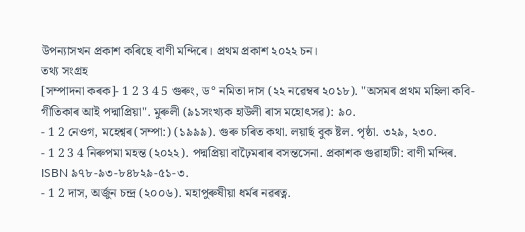উপন্যাসখন প্ৰকাশ কৰিছে বাণী মন্দিৰে। প্ৰথম প্ৰকাশ ২০২২ চন।
তথ্য সংগ্ৰহ
[সম্পাদনা কৰক]- 1 2 3 4 5 গুৰুং, ড° নমিতা দাস (২২ নৱেম্বৰ ২০১৮). "অসমৰ প্ৰথম মহিলা কবি-গীতিকাৰ আই পদ্মাপ্ৰিয়া". মুৰুলী (৯১সংখ্যক হাউলী ৰাস মহোৎসৱ): ৯০.
- 1 2 নেওগ, মহেশ্বৰ(সম্পা:) (১৯৯৯). গুৰু চৰিত কথা. লয়াৰ্ছ বুক ষ্টল. পৃষ্ঠা. ৩২৯, ২৩০.
- 1 2 3 4 নিৰুপমা মহন্ত (২০২২). পদ্মপ্ৰিয়া বাঢ়ৈমৰাৰ বসন্তসেনা. প্ৰকাশক গুৱাহাটী: বাণী মন্দিৰ. ISBN ৯৭৮-৯৩-৮৪৮২৯-৫১-৩.
- 1 2 দাস, অৰ্জুন চন্দ্ৰ (২০০৬). মহাপুৰুষীয়া ধৰ্মৰ নৱৰত্ন.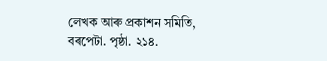লেখক আৰু প্ৰকাশন সমিতি, বৰপেটা. পৃষ্ঠা. ২১৪.